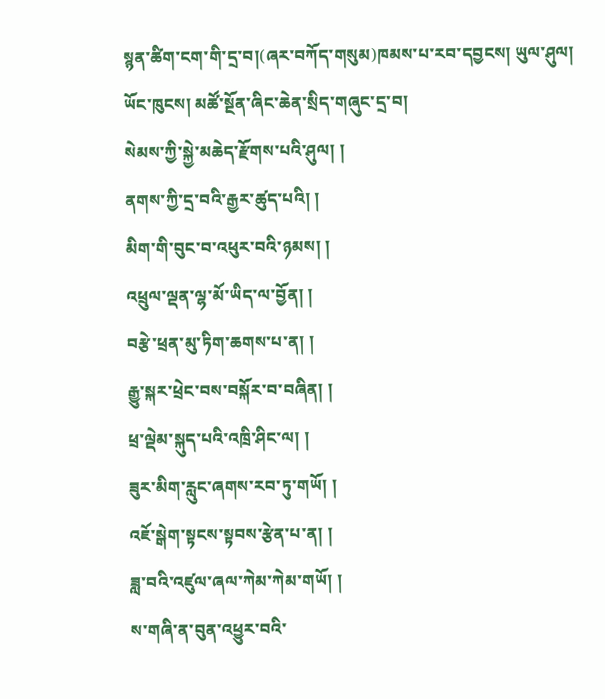སྙན་ཚིག་ངག་གི་དྲ་བ།(ཞར་བཀོད་གསུམ)ཁམས་པ་རབ་དབྱངས། ཡུལ་ཤུལ།
ཡོང་ཁུངས། མཚོ་སྔོན་ཞིང་ཆེན་སྲིད་གཞུང་དྲ་བ།
སེམས་ཀྱི་སྐྱེ་མཆེད་རྫོགས་པའི་ཤུལ། །
ནགས་ཀྱི་དྲ་བའི་རྒྱར་ཚུད་པའི། །
མིག་གི་བུང་བ་འཕུར་བའི་ཉམས། །
འཕྲུལ་ལྡན་ལྷ་མོ་ཡིད་ལ་བྱོན། །
བརྩེ་ཕྲན་མུ་ཏིག་ཆགས་པ་ན། །
རྒྱུ་སྐར་ཕྲེང་བས་བསྐོར་བ་བཞིན། །
ཕྲ་ལྡེམ་སྐུད་པའི་འཁྲི་ཤིང་ལ། །
ཟུར་མིག་རླུང་ཞགས་རབ་ཏུ་གཡོ། །
འཇོ་སྒེག་སྟངས་སྟབས་རྩེན་པ་ན། །
ཟླ་བའི་འཛུལ་ཞལ་ཀེམ་ཀེམ་གཡོ། །
ས་གཞི་ན་བུན་འཕྱུར་བའི་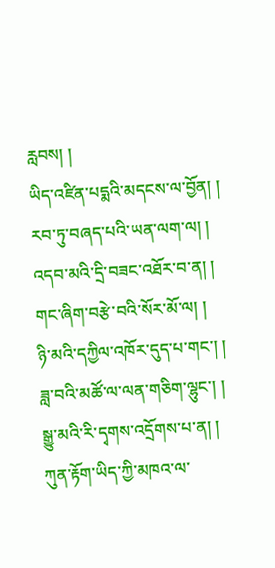རླབས། །
ཡིད་འཛིན་པདྨའི་མདངས་ལ་བྱོན། །
རབ་ཏུ་བཞད་པའི་ཡན་ལག་ལ། །
འདབ་མའི་དྲི་བཟང་འཐོར་བ་ན། །
གང་ཞིག་བརྩེ་བའི་སོར་མོ་ལ། །
ཉི་མའི་དཀྱིལ་འཁོར་དུད་པ་གང་། །
ཟླ་བའི་མཚོ་ལ་ལན་གཅིག་ལྷུང་། །
སྒྱུ་མའི་རི་དྭགས་འདྲོགས་པ་ན། །
ཀུན་རྟོག་ཡིད་ཀྱི་མཁའ་ལ་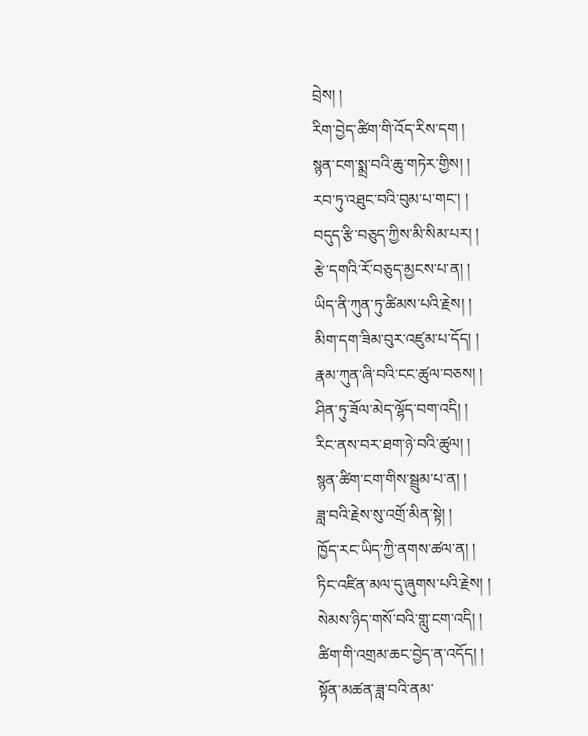བྲེས། །
རིག་བྱེད་ཚིག་གི་འོད་རིས་དག །
སྙན་ངག་སྨྲ་བའི་ཆུ་གཏེར་གྱིས། །
རབ་ཏུ་འཐུང་བའི་བུམ་པ་གང་། །
བདུད་རྩི་བཅུད་ཀྱིས་མི་སིམ་པར། །
རྩེ་དགའི་རོ་བཅུད་མྱངས་པ་ན། །
ཡིད་ནི་ཀུན་ཏུ་ཚིམས་པའི་རྗེས། །
མིག་དག་ཟིམ་བུར་འཛུམ་པ་དོད། །
རྣམ་ཀུན་ཞི་བའི་ངང་ཚུལ་བཅས། །
ཤིན་ཏུ་ཟོལ་མེད་ལྷོད་བག་འདི། །
རིང་ནས་བར་ཐག་ཉེ་བའི་ཚུལ། །
སྙན་ཚིག་ངག་གིས་སྦྲུམ་པ་ན། །
ཟླ་བའི་རྗེས་སུ་འགྲོ་མིན་སྟེ། །
ཁྱོད་རང་ཡིད་ཀྱི་ནགས་ཚལ་ན། །
ཏིང་འཛིན་མལ་དུ་ཞུགས་པའི་རྗེས། །
སེམས་ཉིད་གསོ་བའི་གླུ་ངག་འདི། །
ཚིག་གི་འགྲམ་ཆང་བྱེད་ན་འདོད། །
སྟོན་མཚན་ཟླ་བའི་ནམ་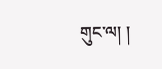གུང་ལ། །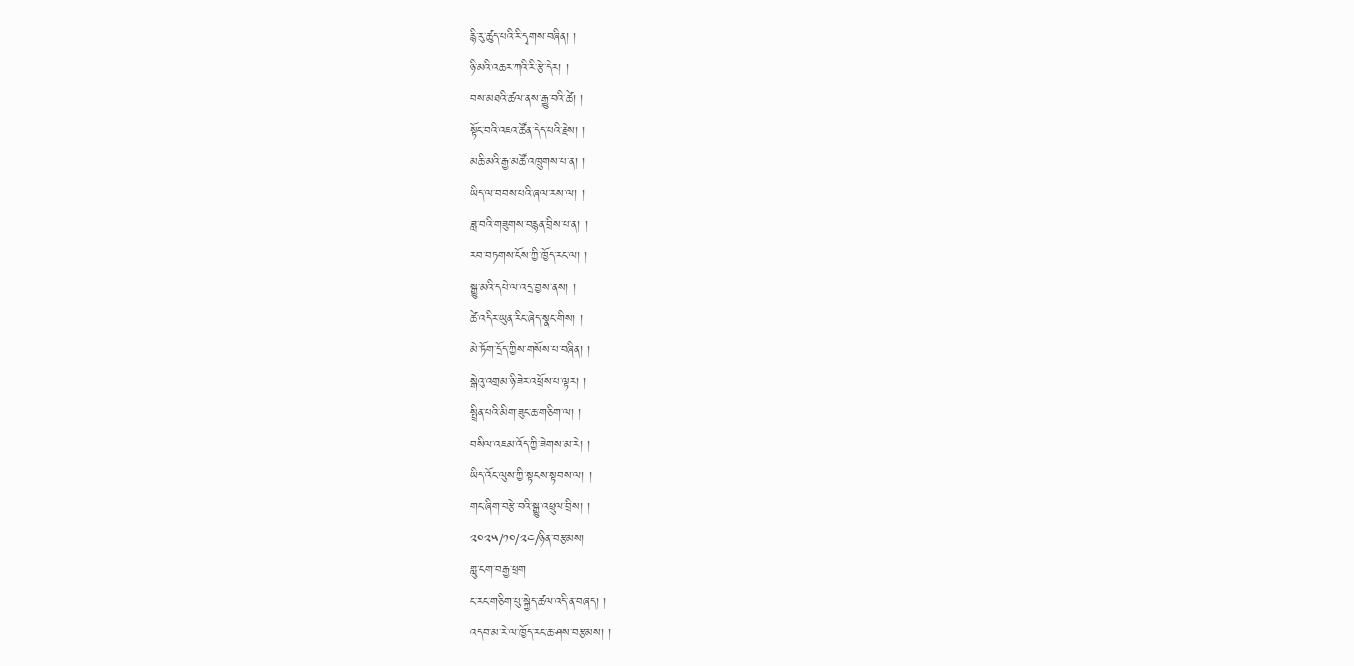རྙི་རུ་ཚུད་པའི་རི་དྭགས་བཞིན། །
ཉི་མའི་འཆར་ཀའི་རི་རྩེ་དེར། །
བས་མཐའི་ཚལ་ནས་རྒྱུ་བའི་ཚེ། །
སྟོང་བའི་འཇའ་ཚོན་དེད་པའི་རྗེས། །
མཆི་མའི་རྒྱ་མཚོ་འཁྲུགས་པ་ན། །
ཡིད་ལ་བབས་པའི་ཞལ་རས་ལ། །
ཟླ་བའི་གཟུགས་བརྙན་བྲིས་པ་ན། །
རབ་བཏགས་ངོས་ཀྱི་ཁྱོད་རང་ལ། །
སྒྱུ་མའི་དཔེ་ལ་འདྲ་བྱས་ནས། །
ཚེ་འདིར་ཡུན་རིང་ཞེད་སྣང་གིས། །
མེ་ཏོག་དྲོད་ཀྱིས་གསོས་པ་བཞིན། །
སྒེའུ་འགྲམ་ཉི་ཟེར་འཕྲོས་པ་ལྟར། །
སྤྲིན་པའི་མིག་ཟུང་ཆ་གཅིག་ལ། །
བསིལ་འཇམ་འོད་ཀྱི་ཟེགས་མ་རེ། །
ཡིད་འོང་ལུས་ཀྱི་སྟངས་སྟབས་ལ། །
གང་ཞིག་བརྩེ་བའི་སྒྱུ་འཕྲུལ་བྲིས། །
༢༠༢༥/༡༠/༢༤/ཉིན་བརྩམས།
གླུ་ངག་བརྒྱ་ཕྲག
ང་རང་གཅིག་པུ་སྐྱེད་ཚལ་འདི་ན་བཞད། །
འདབ་མ་རེ་ལ་ཁྱོད་རང་ཆ་ཤས་བརྩམས། །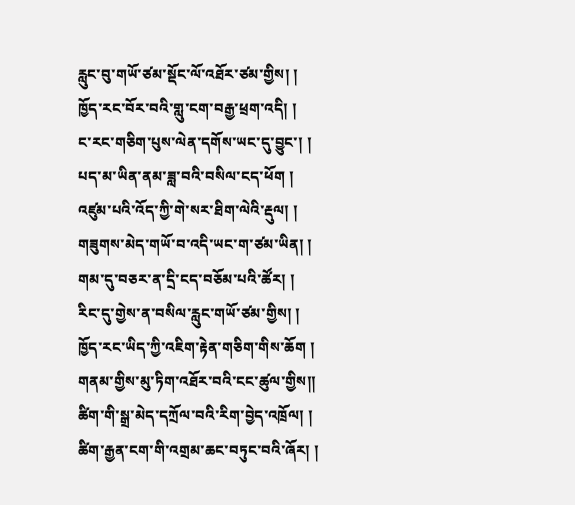རླུང་བུ་གཡོ་ཙམ་སྡོང་ལོ་འཐོར་ཙམ་གྱིས། །
ཁྱོད་རང་བོར་བའི་གླུ་ངག་བརྒྱ་ཕྲག་འདི། །
ང་རང་གཅིག་པུས་ལེན་དགོས་ཡང་དུ་བྱུང་། །
པད་མ་ཡིན་ནམ་ཟླ་བའི་བསིལ་ངད་ཕོག །
འཛུམ་པའི་འོད་ཀྱི་གེ་སར་ཐིག་ལེའི་རྡུལ། །
གཟུགས་མེད་གཡོ་བ་འདི་ཡང་ག་ཙམ་ཡིན། །
གམ་དུ་བཅར་ན་དྲི་ངད་བཅོམ་པའི་ཚོར། །
རིང་དུ་གྱེས་ན་བསིལ་རླུང་གཡོ་ཙམ་གྱིས། །
ཁྱོད་རང་ཡིད་ཀྱི་འཇིག་རྟེན་གཅིག་གིས་ཆོག །
གནམ་གྱིས་མུ་ཏིག་འཐོར་བའི་ངང་ཚུལ་གྱིས།།
ཚིག་གི་སྒྲ་མེད་དཀྲོལ་བའི་རིག་བྱེད་འཁྲོལ། །
ཚིག་རྒྱན་ངག་གི་འགྲམ་ཆང་བཏུང་བའི་ཞོར། །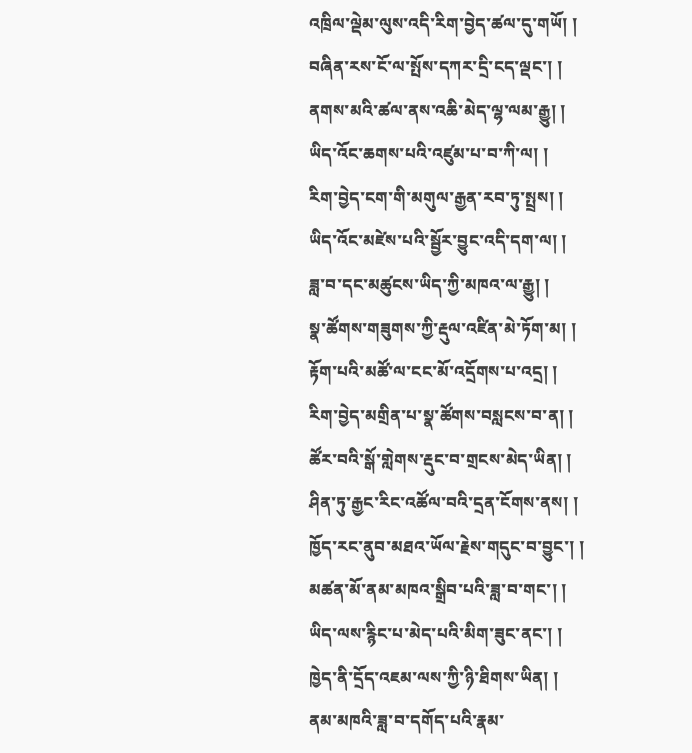འཁྲིལ་ལྡེམ་ལུས་འདི་རིག་བྱེད་ཚལ་དུ་གཡོ། །
བཞིན་རས་ངོ་ལ་སྤོས་དཀར་དྲི་ངད་ལྡང་། །
ནགས་མའི་ཚལ་ནས་འཆི་མེད་ལྷ་ལམ་རྒྱུ། །
ཡིད་འོང་ཆགས་པའི་འཛུམ་པ་བ་ཀི་ལ། །
རིག་བྱེད་ངག་གི་མགུལ་རྒྱན་རབ་ཏུ་སྤྲས། །
ཡིད་འོང་མཛེས་པའི་སྦྱོར་བྱུང་འདི་དག་ལ། །
ཟླ་བ་དང་མཚུངས་ཡིད་ཀྱི་མཁའ་ལ་རྒྱུ། །
སྣ་ཚོགས་གཟུགས་ཀྱི་རྡུལ་འཛིན་མེ་ཏོག་མ། །
རྟོག་པའི་མཚོ་ལ་ངང་མོ་འདྲོགས་པ་འདྲ། །
རིག་བྱེད་མགྲིན་པ་སྣ་ཚོགས་བསླངས་བ་ན། །
ཚོར་བའི་སྒོ་གླེགས་རྡུང་བ་གྲངས་མེད་ཡིན། །
ཤིན་ཏུ་རྒྱང་རིང་འཚོལ་བའི་དྲན་ངོགས་ནས། །
ཁྱོད་རང་ནུབ་མཐའ་ཡོལ་རྗེས་གདུང་བ་བྱུང་། །
མཚན་མོ་ནམ་མཁའ་སྒྲིབ་པའི་ཟླ་བ་གང་། །
ཡིད་ལས་རྙིང་པ་མེད་པའི་མིག་ཟུང་ནང་། །
ཁྱེད་ནི་དྲོད་འཇམ་ལས་ཀྱི་ཉི་ཐིགས་ཡིན། །
ནམ་མཁའི་ཟླ་བ་དགོད་པའི་རྣམ་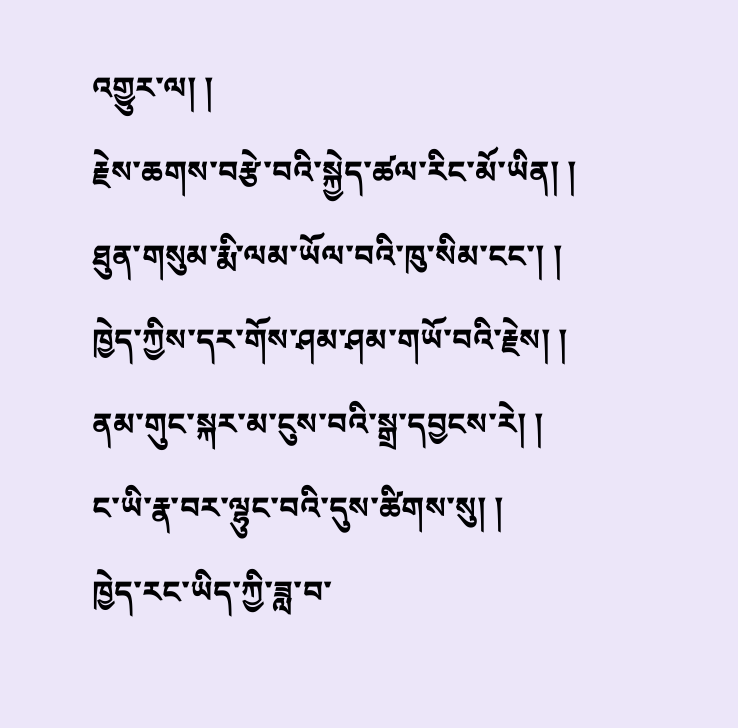འགྱུར་ལ། །
རྗེས་ཆགས་བརྩེ་བའི་སྐྱེད་ཚལ་རིང་མོ་ཡིན། །
ཐུན་གསུམ་རྨི་ལམ་ཡོལ་བའི་ཁུ་སིམ་ངང་། །
ཁྱེད་ཀྱིས་དར་གོས་ཤམ་ཤམ་གཡོ་བའི་རྗེས། །
ནམ་གུང་སྐར་མ་ངུས་བའི་སྒྲ་དབྱངས་རེ། །
ང་ཡི་རྣ་བར་ལྷུང་བའི་དུས་ཚིགས་སུ། །
ཁྱེད་རང་ཡིད་ཀྱི་ཟླ་བ་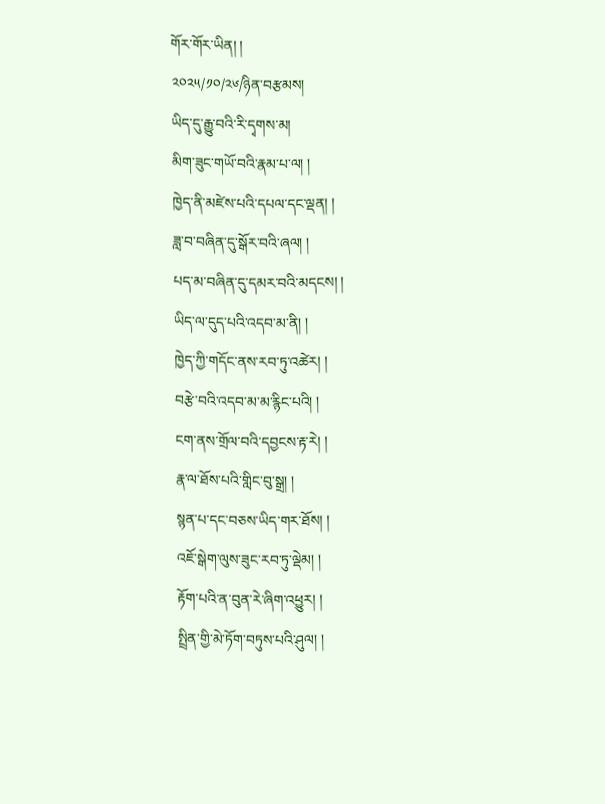གོར་གོར་ཡིན། །
༢༠༢༥/༡༠/༢༦/ཉིན་བརྩམས།
ཡིད་དུ་རྒྱུ་བའི་རི་དྭགས་མ།
མིག་ཟུང་གཡོ་བའི་རྣམ་པ་ལ། །
ཁྱེད་ནི་མཛེས་པའི་དཔལ་དང་ལྡན། །
ཟླ་བ་བཞིན་དུ་སྒོར་བའི་ཞལ། །
པད་མ་བཞིན་དུ་དམར་བའི་མདངས། །
ཡིད་ལ་དུད་པའི་འདབ་མ་ནི། །
ཁྱེད་ཀྱི་གདོང་ནས་རབ་ཏུ་འཚེར། །
བརྩེ་བའི་འདབ་མ་མ་རྙིང་པའི། །
ངག་ནས་གྲོལ་བའི་དབྱངས་རྟ་རེ། །
རྣ་ལ་ཐོས་པའི་གླིང་བུ་སྒྲ། །
སྙན་པ་དང་བཅས་ཡིད་གར་ཐོས། །
འཇོ་སྒེག་ལུས་ཟུང་རབ་ཏུ་ལྡེམ། །
རྟོག་པའི་ན་བུན་རེ་ཞིག་འཕྱུར། །
སྤྲིན་གྱི་མེ་ཏོག་བཏུས་པའི་ཤུལ། །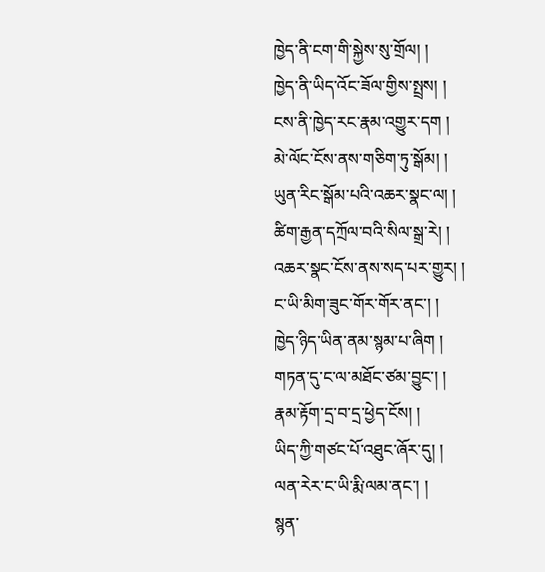ཁྱེད་ནི་ངག་གི་སྐྱེས་སུ་གྲོལ། །
ཁྱེད་ནི་ཡིད་འོང་ཟོལ་གྱིས་སྤྲས། །
ངས་ནི་ཁྱེད་རང་རྣམ་འགྱུར་དག །
མེ་ལོང་ངོས་ནས་གཅིག་ཏུ་སྒོམ། །
ཡུན་རིང་སྒོམ་པའི་འཆར་སྣང་ལ། །
ཚིག་རྒྱན་དཀྲོལ་བའི་སིལ་སྒྲ་རེ། །
འཆར་སྣང་ངོས་ནས་སད་པར་གྱུར། །
ང་ཡི་མིག་ཟུང་གོར་གོར་ནང་། །
ཁྱེད་ཉིད་ཡིན་ནམ་སྙམ་པ་ཞིག །
གཏན་དུ་ང་ལ་མཐོང་ཙམ་བྱུང་། །
རྣམ་རྟོག་དྲ་བ་དྲ་ཕྱེད་ངོས། །
ཡིད་ཀྱི་གཙང་པོ་འཐུང་ཞོར་དུ། །
ལན་རེར་ང་ཡི་རྨི་ལམ་ནང་། །
སྙན་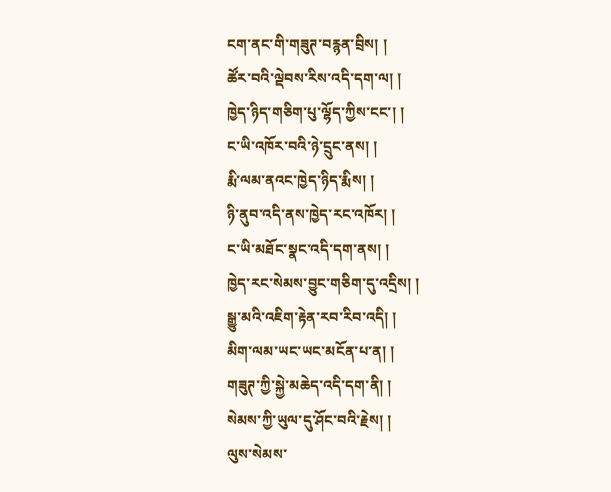ངག་ནང་གི་གཟུཊ་བརྙན་བྲིས། །
ཚོར་བའི་ལྡེབས་རིས་འདི་དག་ལ། །
ཁྱེད་ཉིད་གཅིག་པུ་ལྷོད་ཀྱིས་ངང་། །
ང་ཡི་འཁོར་བའི་ཉེ་དྲུང་ནས། །
རྨི་ལམ་ནའང་ཁྱེད་ཉིད་རྨིས། །
ཉི་ནུབ་འདི་ནས་ཁྱེད་རང་འཁོར། །
ང་ཡི་མཐོང་སྣང་འདི་དག་ནས། །
ཁྱེད་རང་སེམས་བྱུང་གཅིག་དུ་འདྲིས། །
སྒྱུ་མའི་འཇིག་རྟེན་རབ་རིབ་འདི། །
མིག་ལམ་ཡང་ཡང་མངོན་པ་ན། །
གཟུཊ་ཀྱི་སྐྱེ་མཆེད་འདི་དག་ནི། །
སེམས་ཀྱི་ཡུལ་དུ་ཤོང་བའི་རྗེས། །
ལུས་སེམས་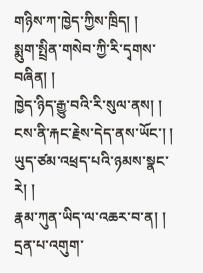གཉིས་ཀ་ཁྱེད་ཀྱིས་ཁྲིད། །
སྨུག་སྤྲིན་གསེབ་ཀྱི་རི་དྭགས་བཞིན། །
ཁྱེད་ཉིད་རྒྱུ་བའི་རི་སུལ་ནས། །
ངས་ནི་རྐང་རྗེས་དེད་ནས་ཡོང་། །
ཡུད་ཙམ་འཕྲད་པའི་ཉམས་སྣང་རེ། །
རྣམ་ཀུན་ཡིད་ལ་འཆར་བ་ན། །
དྲན་པ་འགུག་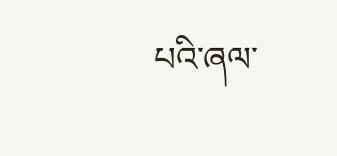པའི་ཞལ་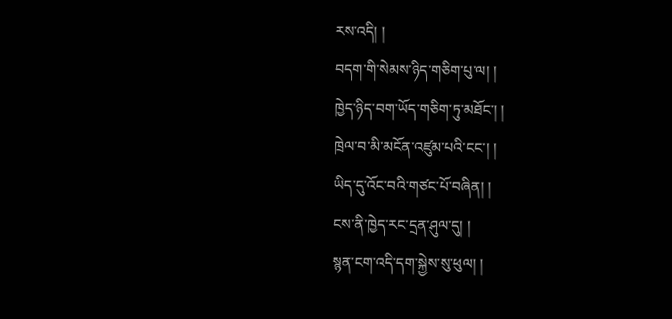རས་འདི། །
བདག་གི་སེམས་ཉིད་གཅིག་པུ་ལ། །
ཁྱེད་ཉིད་བག་ཡོད་གཅིག་ཏུ་མཐོང་། །
ཁྲེལ་བ་མི་མངོན་འཛུམ་པའི་ངང་། །
ཡིད་དུ་འོང་བའི་གཙང་པོ་བཞིན། །
ངས་ནི་ཁྱེད་རང་དྲན་ཤུལ་དུ། །
སྙན་ངག་འདི་དག་སྐྱེས་སུ་ཕུལ། །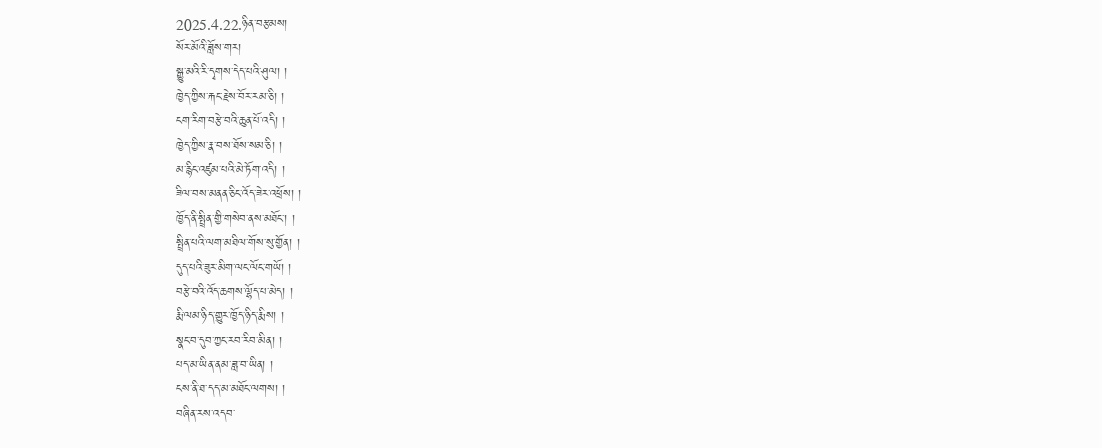2025.4.22.ཉིན་བརྩམས།
སོར་མོའི་ཟློས་གར།
སྒྱུ་མའི་རི་དྭགས་དེད་པའི་ཤུལ། །
ཁྱེད་ཀྱིས་རྐང་རྗེས་བོར་རམ་ཅི། །
ངག་རིག་བརྩེ་བའི་ཆུན་པོ་འདི། །
ཁྱེད་ཀྱིས་རྣ་བས་ཐོས་སམ་ཅི། །
མ་རྙིང་འཛུམ་པའི་མེ་ཏོག་འདི། །
ཟིལ་བས་མནན་ཅིང་འོད་ཟེར་འཕྲོས། །
ཁྱོད་ནི་སྤྲིན་གྱི་གསེབ་ནས་མཐོང་། །
སྤྲིན་པའི་ལག་མཐིལ་གོས་སུ་གྱོན། །
དུད་པའི་ཟུར་མིག་ལང་ལོང་གཡོ། །
བརྩེ་བའི་འོད་ཆགས་ལྷོད་པ་མེད། །
རྨི་ལམ་ཉིད་གྱུར་ཁྱོད་ཉིད་རྨིས། །
སྣང་བ་དུབ་ཀྱང་རབ་རིབ་མིན། །
པད་མ་ཡིན་ནམ་ཟླ་བ་ཡིན། །
ངས་ནི་ཐ་དད་མ་མཐོང་ལགས། །
བཞིན་རས་འདབ་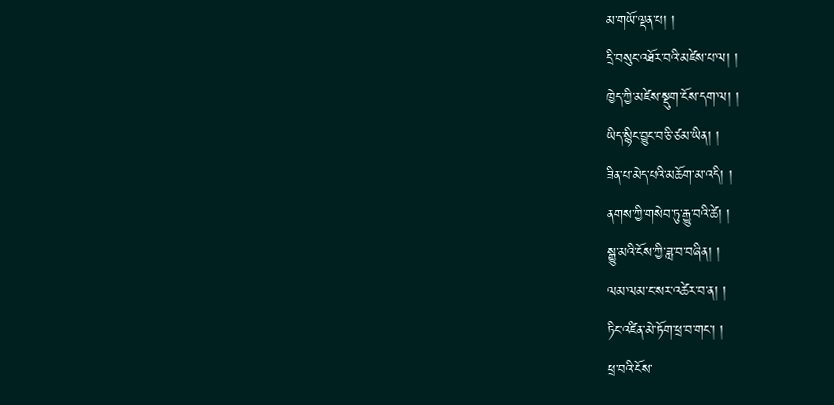མ་གཡོ་ལྡན་པ། །
དྲི་བསུང་འཐོར་བའི་མཛེས་པ་ལ། །
ཁྱེད་ཀྱི་མཛེས་སྡུག་ངོས་དག་ལ། །
ཡིད་སྙིང་བྱུང་བ་ཅི་ཙམ་ཡིན། །
ཟིན་པ་མེད་པའི་མཆོག་མ་འདི། །
ནགས་ཀྱི་གསེབ་ཏུ་རྒྱུ་བའི་ཚེ། །
སྒྱུ་མའི་ངོས་ཀྱི་ཟླ་བ་བཞིན། །
ལམ་ལམ་ང་སར་འཚེར་བ་ན། །
ཏིང་འཛིན་མེ་ཏོག་ཕྲ་བ་གང་། །
ཕྲ་བའི་ངོས་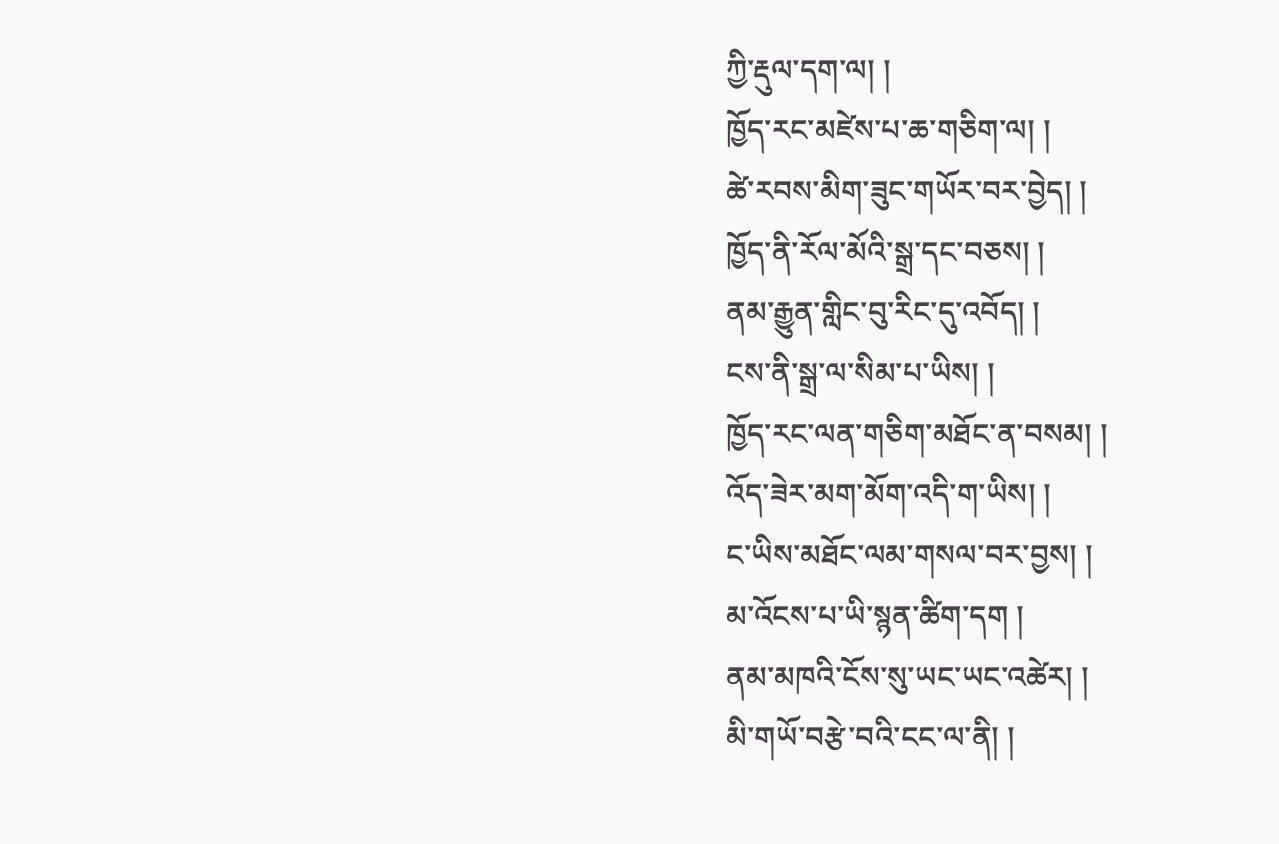ཀྱི་རྡུལ་དག་ལ། །
ཁྱོད་རང་མཛེས་པ་ཆ་གཅིག་ལ། །
ཚེ་རབས་མིག་ཟུང་གཡོར་བར་བྱེད། །
ཁྱོད་ནི་རོལ་མོའི་སྒྲ་དང་བཅས། །
ནམ་རྒྱུན་གླིང་བུ་རིང་དུ་འབོད། །
ངས་ནི་སྒྲ་ལ་སིམ་པ་ཡིས། །
ཁྱོད་རང་ལན་གཅིག་མཐོང་ན་བསམ། །
འོད་ཟེར་མག་མོག་འདི་ག་ཡིས། །
ང་ཡིས་མཐོང་ལམ་གསལ་བར་བྱས། །
མ་འོངས་པ་ཡི་སྙན་ཚིག་དག །
ནམ་མཁའི་ངོས་སུ་ཡང་ཡང་འཚེར། །
མི་གཡོ་བརྩེ་བའི་ངང་ལ་ནི། །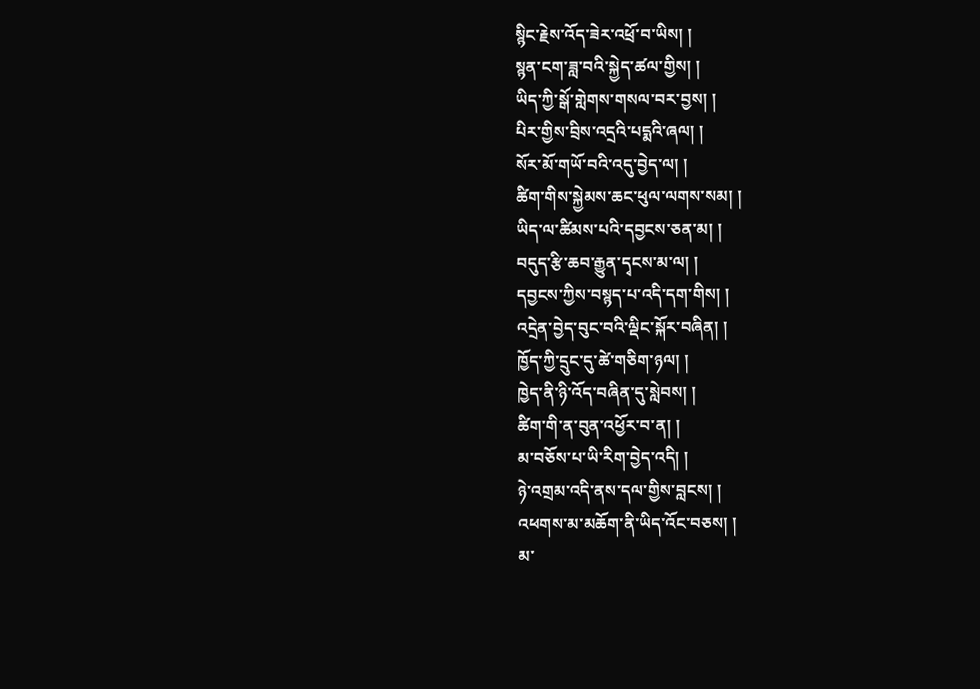སྙིང་རྗེས་འོད་ཟེར་འཕྲོ་བ་ཡིས། །
སྙན་ངག་ཟླ་བའི་སྐྱེད་ཚལ་གྱིས། །
ཡིད་ཀྱི་སྒོ་གླེགས་གསལ་བར་བྱས། །
པིར་གྱིས་བྲིས་འདྲའི་པདྨའི་ཞལ། །
སོར་མོ་གཡོ་བའི་འདུ་བྱེད་ལ། །
ཚིག་གིས་སྐྱེམས་ཆང་ཕུལ་ལགས་སམ། །
ཡིད་ལ་ཚིམས་པའི་དབྱངས་ཅན་མ། །
བདུད་རྩི་ཆབ་རྒྱུན་དྭངས་མ་ལ། །
དབྱངས་ཀྱིས་བསྙད་པ་འདི་དག་གིས། །
འདྲེན་བྱེད་བུང་བའི་ལྡིང་སྐོར་བཞིན། །
ཁྱོད་ཀྱི་དྲུང་དུ་ཚེ་གཅིག་ཉལ། །
ཁྱེད་ནི་ཉི་འོད་བཞིན་དུ་སླེབས། །
ཚིག་གི་ན་བུན་འཕྱོར་བ་ན། །
མ་བཅོས་པ་ཡི་རིག་བྱེད་འདི། །
ཉེ་འགྲམ་འདི་ནས་དལ་གྱིས་བླངས། །
འཕགས་མ་མཆོག་ནི་ཡིད་འོང་བཅས། །
མ་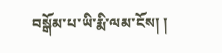བསྒོམ་པ་ཡི་རྨི་ལམ་ངོས། །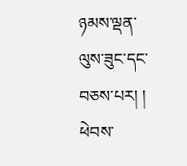ཉམས་ལྡན་ལུས་ཟུང་དང་བཅས་པར། །
ཕེབས་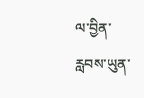ལ་བྱིན་རླབས་ཡུན་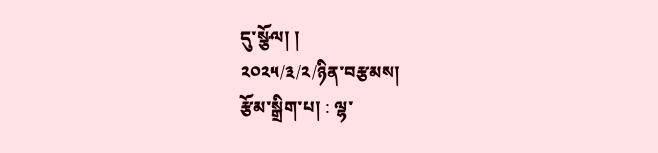དུ་སྩོལ། །
༢༠༢༥/༣/༢/ཉིན་བརྩམས།
རྩོམ་སྒྲིག་པ། : ལྷ་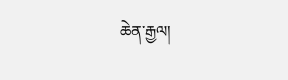ཆེན་རྒྱལ།